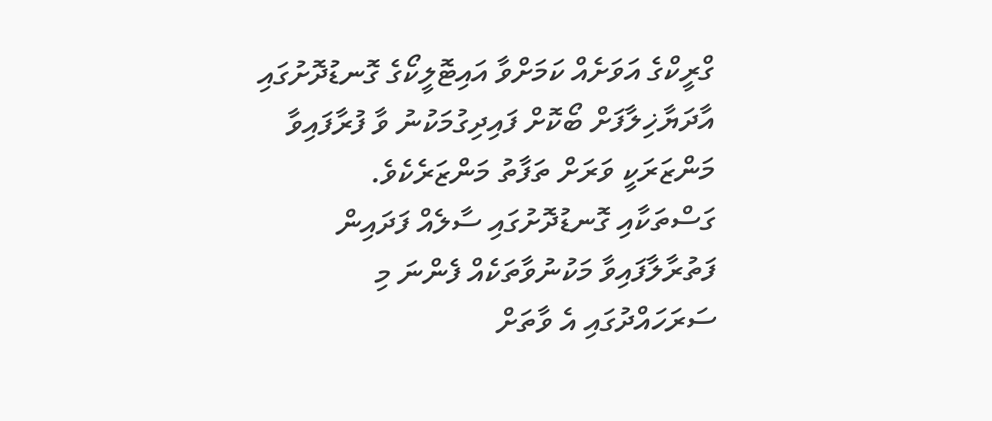ގްރީކްގެ އަވަށެއް ކަމަށްވާ އައިޓޮލީކޯގެ ގޮނޑުދޮށުގައި އާދަޔާޚިލާފަށް ބޯކޮށް ފައިދިގުމަކުނު ވާ ފުރާފައިވާ މަންޒަރަކީ ވަރަށް ތަފާތު މަންޒަރެކެވެ.
ގަސްތަކާއި ގޮނޑުދޮށުގައި ސާލެއް ފަދައިން ފަތުރާލާފައިވާ މަކުނުވާތަކެއް ފެންނަ މި ސަރަހައްދުގައި އެ ވާތަށް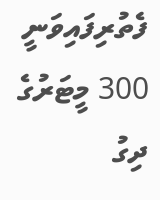ފެތުރިފައިވަނީ 300 މީޓަރުގެ ދިގު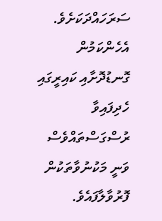ސަރަހައްދަކަށެވެ. އެހެންކަމުން ގޮނޑުދޮށާއި ކައިރީގައި ހެދިފައިވާ ރުސްގަސްތައްވެސް ވަނީ މަކުނުވާތަކުން ފޮރުވާލާފައެވެ.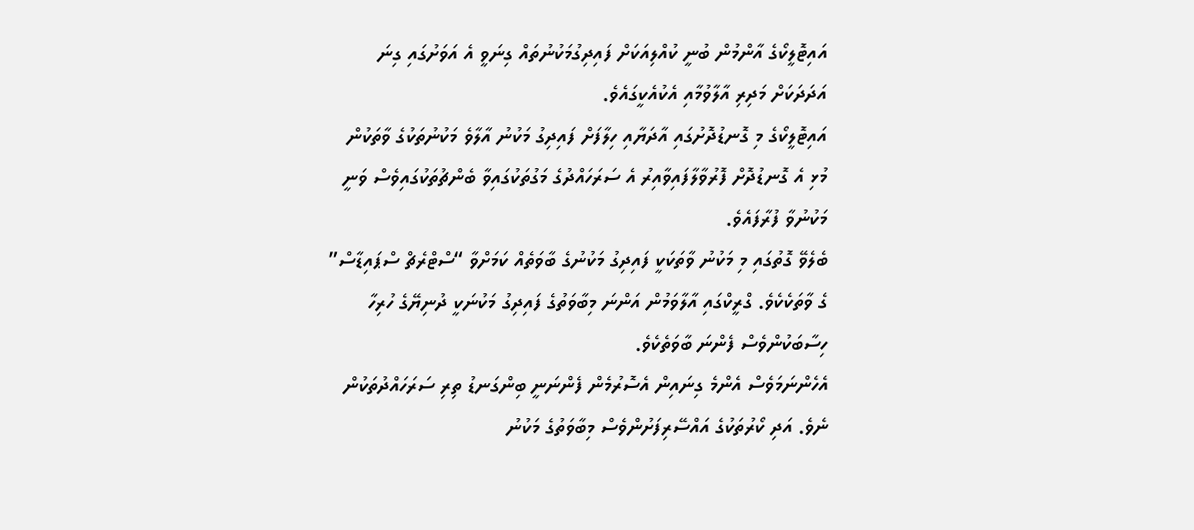އައިޓޮލީކޯގެ އާންމުން ބުނީ ކުއްލިއަކަށް ފައިދިގުމަކުނުތައް ގިނަވީ އެ އަވަށުގައި ގިނަ އަދަދަކަށް މަދިރި އާލާވުމާއި އެކުއެކީގައެވެ.
އައިޓޮލީކޯގެ މި ގޮނޑުދޮށުގައި އާދަޔާއި ހިލާފަށް ފައިދިގު މަކުނު އާލާވެ މަކުނުތަކުގެ ވާތަކުން މުޅި އެ ގޮނޑުދޮށް ފޮރުވާލާފައިވާއިރު އެ ސަރަހައްދުގެ މަގުތަކުގައިވާ ބެންޗުތަކުގައިވެސް ވަނީ މަކުނުވާ ފުރާފައެވެ.
ބެލެވޭ ގޮތުގައި މި މަކުނު ވާތަކަކީ ފައިދިގު މަކުނުގެ ބާވަތެއް ކަމަށްވާ “ސްޓްރެޗް ސްޕައިޑާސް” ގެ ވާތަކެކެވެ. ގްރީކްގައި އާލާވަމުން އަންނަ މިބާވަތުގެ ފައިދިގު މަކުނަކީ ދުނިޔޭގެ ހުރިހާ ހިސާބަކުންވެސް ފެންނަ ބާވަތެކެވެ.
އެހެންނަމަވެސް އެންމެ ގިނައިން އެސޮރުމެން ފެންނަނީ ބިންގަނޑު ތިރި ސަރަހައްދުތަކުން ނެވެ. އަދި ކޯރުތަކުގެ އައްސޭރިފަށުންވެސް މިބާވަތުގެ މަކުނު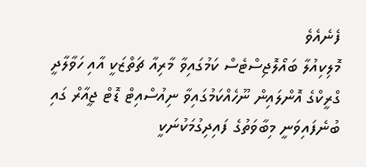ފެނެއެވެ
މޮލިކިއުލާ ބައޯލޮޖިސްޓެސް ކަމުގައިވާ މާރިއާ ޗަތްޒަކީ އާއި ހަވާލާދީ ގްރީކްގެ އޮންލައިން ނޫހެއްކަމުގައިވާ ނިއުސްއިޓް ޑޮޓް ޖީއާރް ގައި ބުނެފައިވަނީ މިބާވަތުގެ ފައިދިގުމަކުނަކީ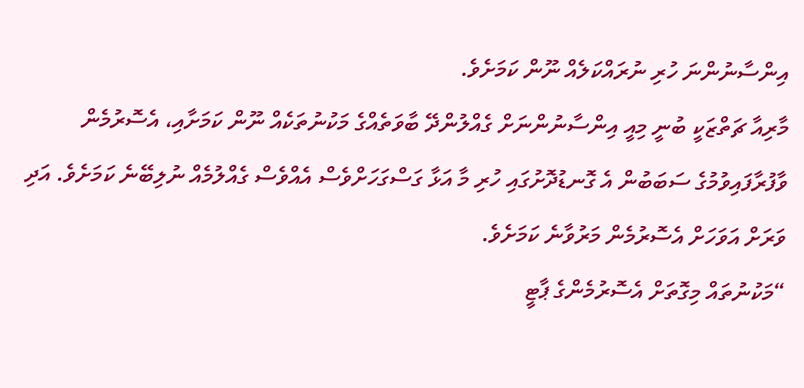އިންސާނުންނަ ހުރި ނުރައްކަލެއް ނޫން ކަމަށެވެ.
މާރިއާ ޗަތްޒަކީ ބުނީ މިއީ އިންސާނުންނަށް ގެއްލުންދޭ ބާވަތެއްގެ މަކުނުތަކެއް ނޫން ކަމަށާއި، އެސޮރުމެން ވާފުރާފައިވުމުގެ ސަބަބުން އެ ގޮނޑުދޮށުގައި ހުރި މާ އަޅާ ގަސްގަހަށްވެސް އެއްވެސް ގެއްލުމެއް ނުލިބޭނެ ކަމަށެވެ. އަދި ވަރަށް އަވަހަށް އެސޮރުމެން މަރުވާނެ ކަމަށެވެ.
“މަކުނުތައް މިގޮތަށް އެސޮރުމެންގެ ޕާޓީ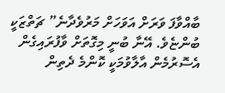ބާއްވާފަ ވަރަށް އަވަހަށް މަރުވެދާނެ” ޗަތްޒަކީ ބުންޏެވެ. އޭނާ ބުނީ މިގޮތަށް ވާފުރައިގެން އެސޮރުމެން އާލާވުމަކީ ކޮންމެ ދެތިން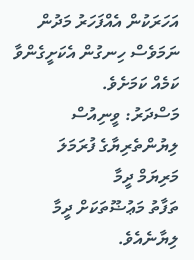އަހަރަކުން އެއްފަހަރު މަދުން ނަމަވެސް ހިނގުން އެކަށީގެންވާ ކަމެއް ކަމަށެވެ.
މަސްދަރު: ވީނިއުސް
ލިޔުންތެރިޔާގެ ފުރަމަލަ
މަރިޔަމް ދީމާ
ތަފާތު މަޢުޟޫތަކަށް ދީމާ ލިޔާނެއެވެ.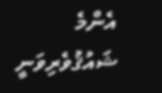އެންމެ ޝައުޤުވެރިވަނީ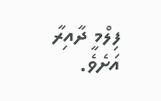ފިލްމީ ދާއިރާ އަށެވެ.